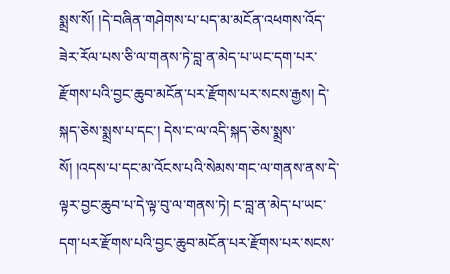སྨྲས་སོ། །དེ་བཞིན་གཤེགས་པ་པད་མ་མངོན་འཕགས་འོད་ཟེར་རོལ་པས་ཅི་ལ་གནས་ཏེ་བླ་ན་མེད་པ་ཡང་དག་པར་རྫོགས་པའི་བྱང་ཆུབ་མངོན་པར་རྫོགས་པར་སངས་རྒྱས། དེ་སྐད་ཅེས་སྨྲས་པ་དང་། དེས་ང་ལ་འདི་སྐད་ཅེས་སྨྲས་སོ། །འདས་པ་དང་མ་འོངས་པའི་སེམས་གང་ལ་གནས་ནས་དེ་ལྟར་བྱང་ཆུབ་པ་དེ་ལྟ་བུ་ལ་གནས་ཏེ། ང་བླ་ན་མེད་པ་ཡང་དག་པར་རྫོགས་པའི་བྱང་ཆུབ་མངོན་པར་རྫོགས་པར་སངས་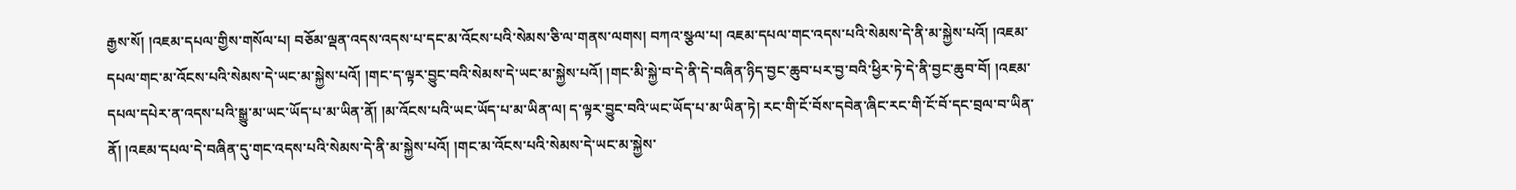རྒྱས་སོ། །འཇམ་དཔལ་གྱིས་གསོལ་པ། བཅོམ་ལྡན་འདས་འདས་པ་དང་མ་འོངས་པའི་སེམས་ཅི་ལ་གནས་ལགས། བཀའ་སྩལ་པ། འཇམ་དཔལ་གང་འདས་པའི་སེམས་དེ་ནི་མ་སྐྱེས་པའོ། །འཇམ་དཔལ་གང་མ་འོངས་པའི་སེམས་དེ་ཡང་མ་སྐྱེས་པའོ། །གང་ད་ལྟར་བྱུང་བའི་སེམས་དེ་ཡང་མ་སྐྱེས་པའོ། །གང་མི་སྐྱེ་བ་དེ་ནི་དེ་བཞིན་ཉིད་བྱང་ཆུབ་པར་བྱ་བའི་ཕྱིར་ཏེ་དེ་ནི་བྱང་ཆུབ་བོ། །འཇམ་དཔལ་དཔེར་ན་འདས་པའི་སྒྱུ་མ་ཡང་ཡོད་པ་མ་ཡིན་ནོ། །མ་འོངས་པའི་ཡང་ཡོད་པ་མ་ཡིན་ལ། ད་ལྟར་བྱུང་བའི་ཡང་ཡོད་པ་མ་ཡིན་ཏེ། རང་གི་ངོ་བོས་དབེན་ཞིང་རང་གི་ངོ་བོ་དང་བྲལ་བ་ཡིན་ནོ། །འཇམ་དཔལ་དེ་བཞིན་དུ་གང་འདས་པའི་སེམས་དེ་ནི་མ་སྐྱེས་པའོ། །གང་མ་འོངས་པའི་སེམས་དེ་ཡང་མ་སྐྱེས་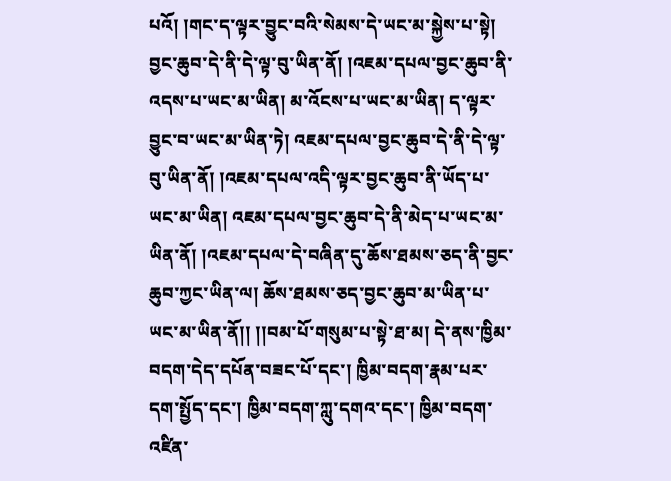པའོ། །གང་ད་ལྟར་བྱུང་བའི་སེམས་དེ་ཡང་མ་སྐྱེས་པ་སྟེ། བྱང་ཆུབ་དེ་ནི་དེ་ལྟ་བུ་ཡིན་ནོ། །འཇམ་དཔལ་བྱང་ཆུབ་ནི་འདས་པ་ཡང་མ་ཡིན། མ་འོངས་པ་ཡང་མ་ཡིན། ད་ལྟར་བྱུང་བ་ཡང་མ་ཡིན་ཏེ། འཇམ་དཔལ་བྱང་ཆུབ་དེ་ནི་དེ་ལྟ་བུ་ཡིན་ནོ། །འཇམ་དཔལ་འདི་ལྟར་བྱང་ཆུབ་ནི་ཡོད་པ་ཡང་མ་ཡིན། འཇམ་དཔལ་བྱང་ཆུབ་དེ་ནི་མེད་པ་ཡང་མ་ཡིན་ནོ། །འཇམ་དཔལ་དེ་བཞིན་དུ་ཆོས་ཐམས་ཅད་ནི་བྱང་ཆུབ་ཀྱང་ཡིན་ལ། ཆོས་ཐམས་ཅད་བྱང་ཆུབ་མ་ཡིན་པ་ཡང་མ་ཡིན་ནོ།། །།བམ་པོ་གསུམ་པ་སྟེ་ཐ་མ། དེ་ནས་ཁྱིམ་བདག་དེད་དཔོན་བཟང་པོ་དང་། ཁྱིམ་བདག་རྣམ་པར་དག་སྤྱོད་དང་། ཁྱིམ་བདག་ཀླུ་དགའ་དང་། ཁྱིམ་བདག་འཛིན་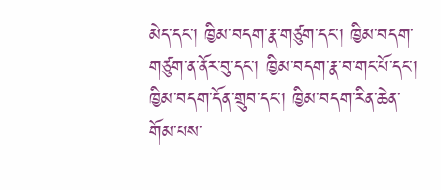མེད་དང་། ཁྱིམ་བདག་རྣ་གཙུག་དང་། ཁྱིམ་བདག་གཙུག་ན་ནོར་བུ་དང་། ཁྱིམ་བདག་རྣ་བ་གང་པོ་དང་། ཁྱིམ་བདག་དོན་གྲུབ་དང་། ཁྱིམ་བདག་རིན་ཆེན་གོམ་པས་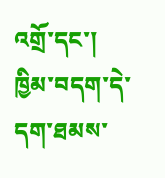འགྲོ་དང་། ཁྱིམ་བདག་དེ་དག་ཐམས་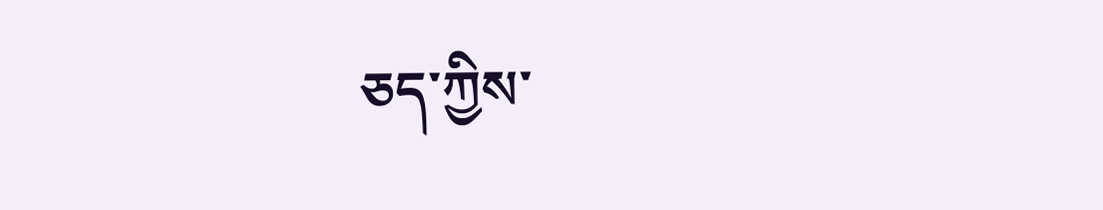ཅད་ཀྱིས་